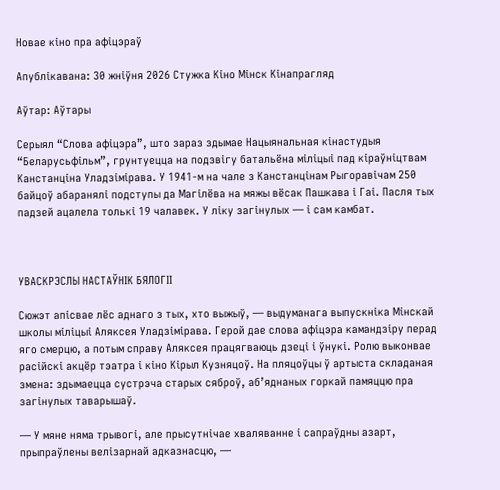Новае кіно пра афіцэраў

Апублiкавана: 30 жнiўня 2026 Стужка Кіно Мінск Кінапрагляд

Аўтар: Аўтары

Серыял “Слова афіцэра”, што зараз здымае Нацыянальная кінастудыя “Беларусьфільм”, грунтуецца на подзвігу батальёна міліцыі пад кіраўніцтвам Канстанціна Уладзімірава. У 1941-м на чале з Канстанцінам Рыгоравічам 250 байцоў абаранялі подступы да Магілёва на мяжы вёсак Пашкава і Гаі. Пасля тых падзей ацалела толькі 19 чалавек. У ліку загінулых — і сам камбат.



УВАСКРЭСЛЫ НАСТАЎНІК БЯЛОГІІ

Сюжэт апісвае лёс аднаго з тых, хто выжыў, — выдуманага выпускніка Мінскай школы міліцыі Аляксея Уладзімірава. Герой дае слова афіцэра камандзіру перад яго смерцю, а потым справу Аляксея працягваюць дзеці і ўнукі. Ролю выконвае расійскі акцёр тэатра і кіно Кірыл Кузняцоў. На пляцоўцы ў артыста складаная змена: здымаецца сустрэча старых сяброў, аб’яднаных горкай памяццю пра загінулых таварышаў.

— У мяне няма трывогі, але прысутнічае хваляванне і сапраўдны азарт, прыпраўлены велізарнай адказнасцю, —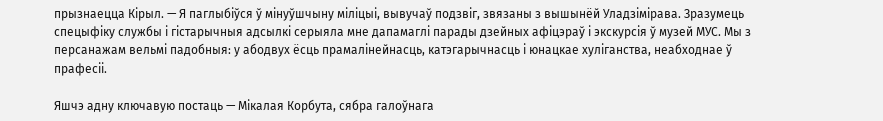прызнаецца Кірыл. — Я паглыбіўся ў мінуўшчыну міліцыі, вывучаў подзвіг, звязаны з вышынёй Уладзімірава. Зразумець спецыфіку службы і гістарычныя адсылкі серыяла мне дапамаглі парады дзейных афіцэраў і экскурсія ў музей МУС. Мы з персанажам вельмі падобныя: у абодвух ёсць прамалінейнасць, катэгарычнасць і юнацкае хуліганства, неабходнае ў прафесіі.

Яшчэ адну ключавую постаць — Мікалая Корбута, сябра галоўнага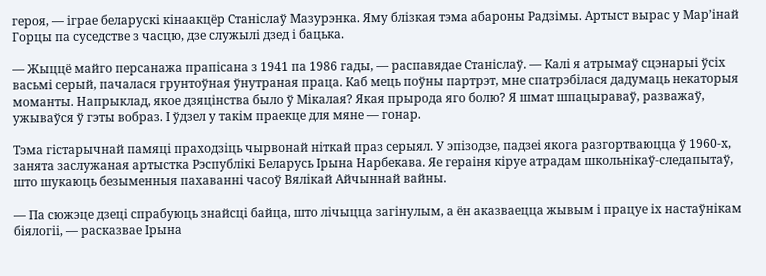героя, — іграе беларускі кінаакцёр Станіслаў Мазурэнка. Яму блізкая тэма абароны Радзімы. Артыст вырас у Мар’інай Горцы па суседстве з часцю, дзе служылі дзед і бацька.

— Жыццё майго персанажа прапісана з 1941 па 1986 гады, — распавядае Станіслаў. — Калі я атрымаў сцэнарыі ўсіх васьмі серый, пачалася грунтоўная ўнутраная праца. Каб мець поўны партрэт, мне спатрэбілася дадумаць некаторыя моманты. Напрыклад, якое дзяцінства было ў Мікалая? Якая прырода яго болю? Я шмат шпацыраваў, разважаў, ужываўся ў гэты вобраз. І ўдзел у такім праекце для мяне — гонар.

Тэма гістарычнай памяці праходзіць чырвонай ніткай праз серыял. У эпізодзе, падзеі якога разгортваюцца ў 1960-х, занята заслужаная артыстка Рэспублікі Беларусь Ірына Нарбекава. Яе гераіня кіруе атрадам школьнікаў-следапытаў, што шукаюць безыменныя пахаванні часоў Вялікай Айчыннай вайны.

— Па сюжэце дзеці спрабуюць знайсці байца, што лічыцца загінулым, а ён аказваецца жывым і працуе іх настаўнікам біялогіі, — расказвае Ірына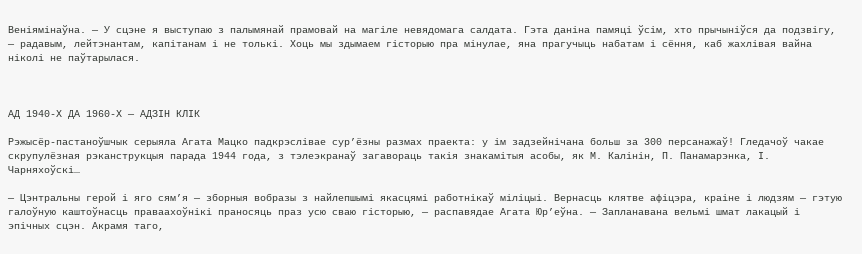Веніямінаўна. — У сцэне я выступаю з палымянай прамовай на магіле невядомага салдата. Гэта даніна памяці ўсім, хто прычыніўся да подзвігу, — радавым, лейтэнантам, капітанам і не толькі. Хоць мы здымаем гісторыю пра мінулае, яна прагучыць набатам і сёння, каб жахлівая вайна ніколі не паўтарылася.



АД 1940-Х ДА 1960-Х — АДЗІН КЛІК

Рэжысёр-пастаноўшчык серыяла Агата Мацко падкрэслівае сур’ёзны размах праекта: у ім задзейнічана больш за 300 персанажаў! Гледачоў чакае скрупулёзная рэканструкцыя парада 1944 года, з тэлеэкранаў загавораць такія знакамітыя асобы, як М. Калінін, П. Панамарэнка, І. Чарняхоўскі…

— Цэнтральны герой і яго сям’я — зборныя вобразы з найлепшымі якасцямі работнікаў міліцыі. Вернасць клятве афіцэра, краіне і людзям — гэтую галоўную каштоўнасць праваахоўнікі праносяць праз усю сваю гісторыю, — распавядае Агата Юр’еўна. — Запланавана вельмі шмат лакацый і эпічных сцэн. Акрамя таго,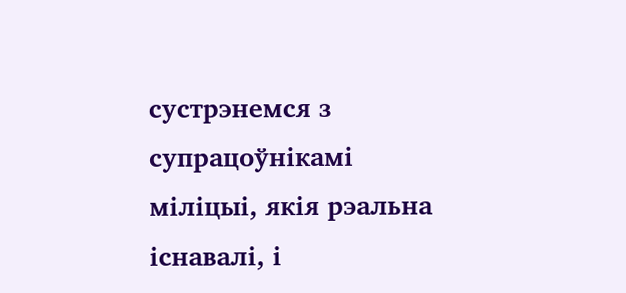сустрэнемся з супрацоўнікамі міліцыі, якія рэальна існавалі, і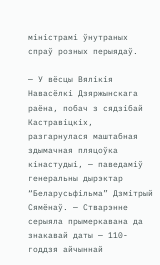міністрамі ўнутраных спраў розных перыядаў.

— У вёсцы Вялікія Навасёлкі Дзяржынскага раёна, побач з сядзібай Кастравіцкіх, разгарнулася маштабная здымачная пляцоўка кінастудыі, — паведаміў генеральны дырэктар “Беларусьфільма” Дзмітрый Сямёнаў. — Стварэнне серыяла прымеркавана да знакавай даты — 110-годдзя айчыннай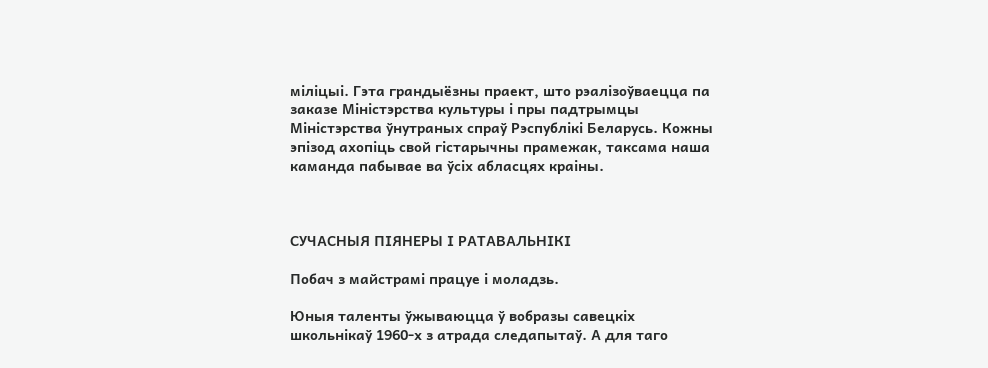міліцыі. Гэта грандыёзны праект, што рэалізоўваецца па заказе Міністэрства культуры і пры падтрымцы Міністэрства ўнутраных спраў Рэспублікі Беларусь. Кожны эпізод ахопіць свой гістарычны прамежак, таксама наша каманда пабывае ва ўсіх абласцях краіны.



СУЧАСНЫЯ ПІЯНЕРЫ І РАТАВАЛЬНІКІ

Побач з майстрамі працуе і моладзь.

Юныя таленты ўжываюцца ў вобразы савецкіх школьнікаў 1960-х з атрада следапытаў. А для таго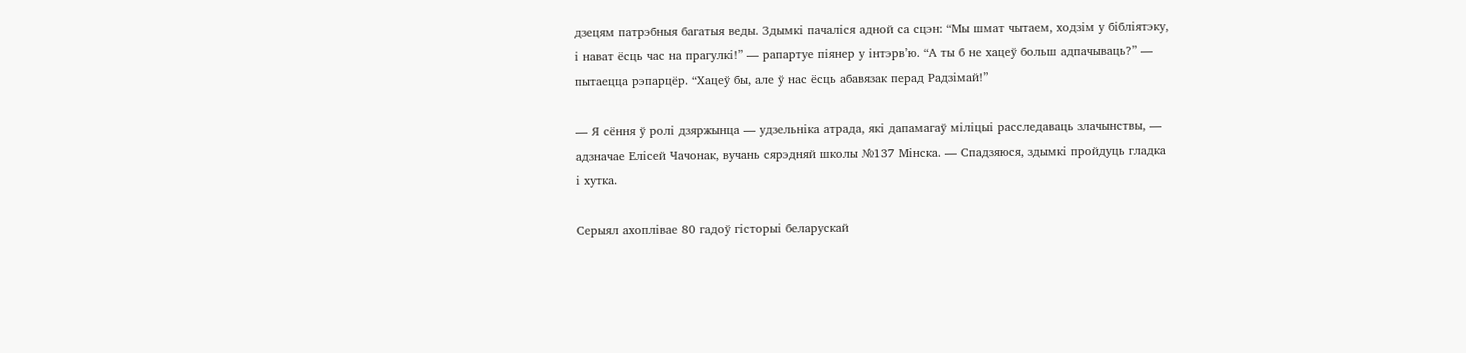дзецям патрэбныя багатыя веды. Здымкі пачаліся адной са сцэн: “Мы шмат чытаем, ходзім у бібліятэку, і нават ёсць час на прагулкі!” — рапартуе піянер у інтэрв’ю. “А ты б не хацеў больш адпачываць?” — пытаецца рэпарцёр. “Хацеў бы, але ў нас ёсць абавязак перад Радзімай!”

— Я сёння ў ролі дзяржынца — удзельніка атрада, які дапамагаў міліцыі расследаваць злачынствы, — адзначае Елісей Чачонак, вучань сярэдняй школы №137 Мінска. — Спадзяюся, здымкі пройдуць гладка і хутка.

Серыял ахоплівае 80 гадоў гісторыі беларускай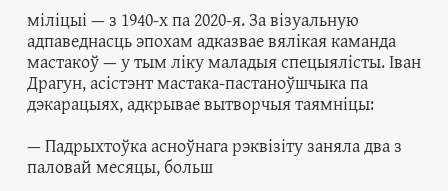міліцыі — з 1940-х па 2020-я. За візуальную адпаведнасць эпохам адказвае вялікая каманда мастакоў — у тым ліку маладыя спецыялісты. Іван Драгун, асістэнт мастака-пастаноўшчыка па дэкарацыях, адкрывае вытворчыя таямніцы:

— Падрыхтоўка асноўнага рэквізіту заняла два з паловай месяцы, больш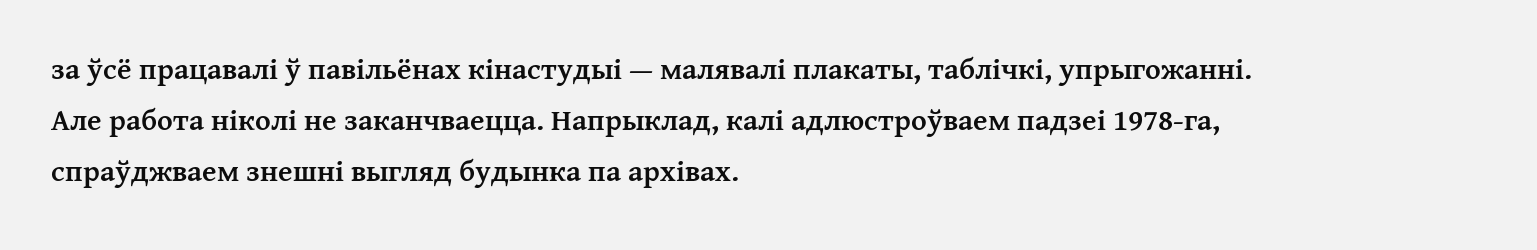за ўсё працавалі ў павільёнах кінастудыі — малявалі плакаты, таблічкі, упрыгожанні. Але работа ніколі не заканчваецца. Напрыклад, калі адлюстроўваем падзеі 1978-га, спраўджваем знешні выгляд будынка па архівах.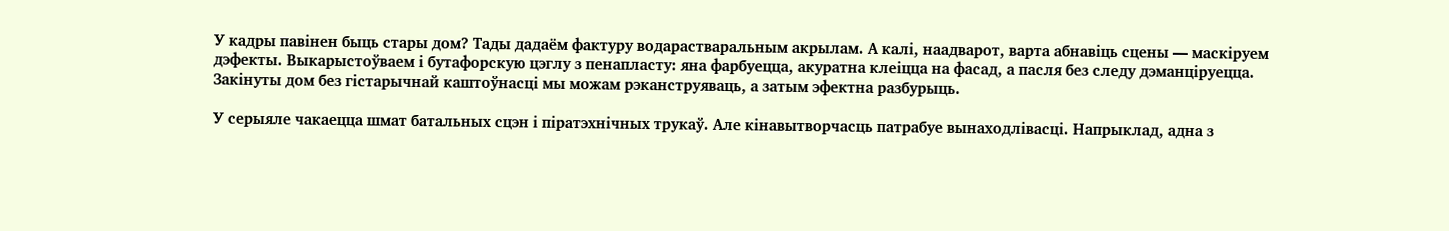У кадры павінен быць стары дом? Тады дадаём фактуру водарастваральным акрылам. А калі, наадварот, варта абнавіць сцены — маскіруем дэфекты. Выкарыстоўваем і бутафорскую цэглу з пенапласту: яна фарбуецца, акуратна клеіцца на фасад, а пасля без следу дэманціруецца. Закінуты дом без гістарычнай каштоўнасці мы можам рэканструяваць, а затым эфектна разбурыць.

У серыяле чакаецца шмат батальных сцэн і піратэхнічных трукаў. Але кінавытворчасць патрабуе вынаходлівасці. Напрыклад, адна з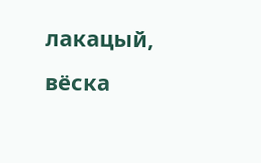лакацый, вёска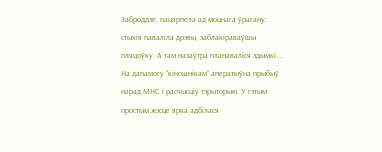Заброддзе, пацярпела ад моцнага ўрагану: стыхія паваліла дрэвы, заблакіраваўшы пляцоўку. А там назаўтра планаваліся здымкі... На дапамогу “кіношнікам” аператыўна прыбыў нарад МНС і расчысціў тэрыторыю. У гэтым простым жэсце ярка адбілася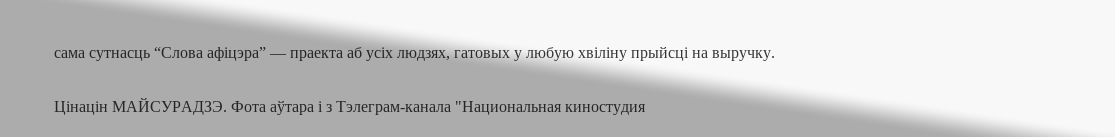сама сутнасць “Слова афіцэра” — праекта аб усіх людзях, гатовых у любую хвіліну прыйсці на выручку.

Цінацін МАЙСУРАДЗЭ. Фота аўтара і з Тэлеграм-канала "Национальная киностудия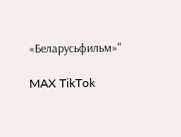«Беларусьфильм»"

MAX TikTok